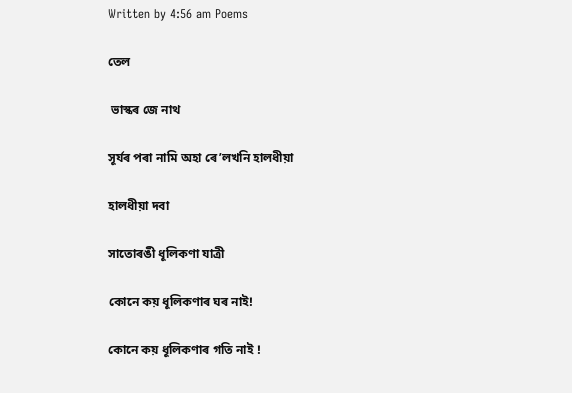Written by 4:56 am Poems

তেল

 ভাস্কৰ জে নাথ

সূৰ্যৰ পৰা নামি অহা ৰে’লখনি হালধীয়া

হালধীয়া দবা

সাতোৰঙী ধূলিকণা যাত্ৰী

কোনে কয় ধূলিকণাৰ ঘৰ নাই!

কোনে কয় ধূলিকণাৰ গতি নাই !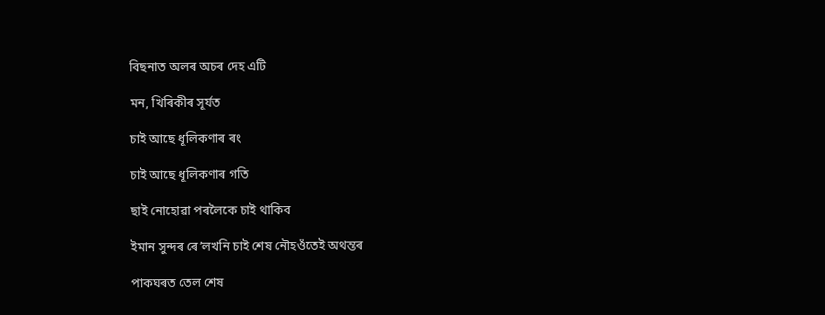বিছনাত অলৰ অচৰ দেহ এটি

মন, খিৰিকীৰ সূৰ্যত

চাই আছে ধূলিকণাৰ ৰং

চাই আছে ধূলিকণাৰ গতি

ছাই নোহোৱা পৰলৈকে চাই থাকিব

ইমান সুন্দৰ ৰে’লখনি চাই শেষ নৌহওঁতেই অথন্তৰ

পাকঘৰত তেল শেষ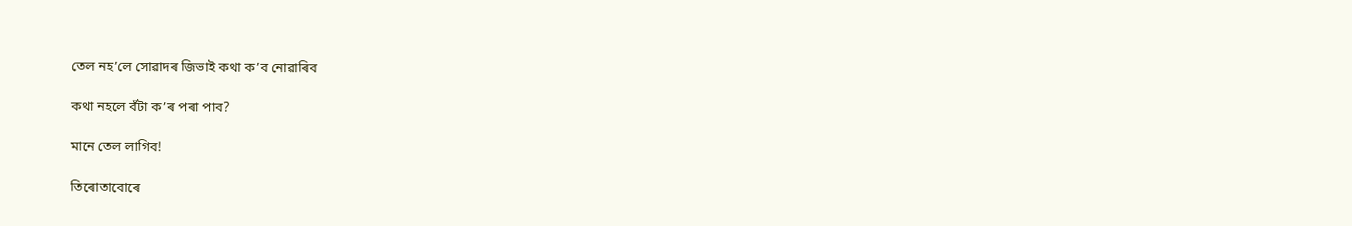তেল নহ’লে সোৱাদৰ জিভাই কথা ক’ব নোৱাৰিব

কথা নহলে বঁটা ক’ৰ পৰা পাব?

মানে তেল লাগিব!

তিৰোতাবোৰে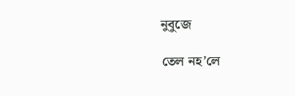নুবুজে

তেল নহ’লে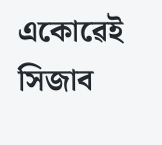একোৱেই সিজাব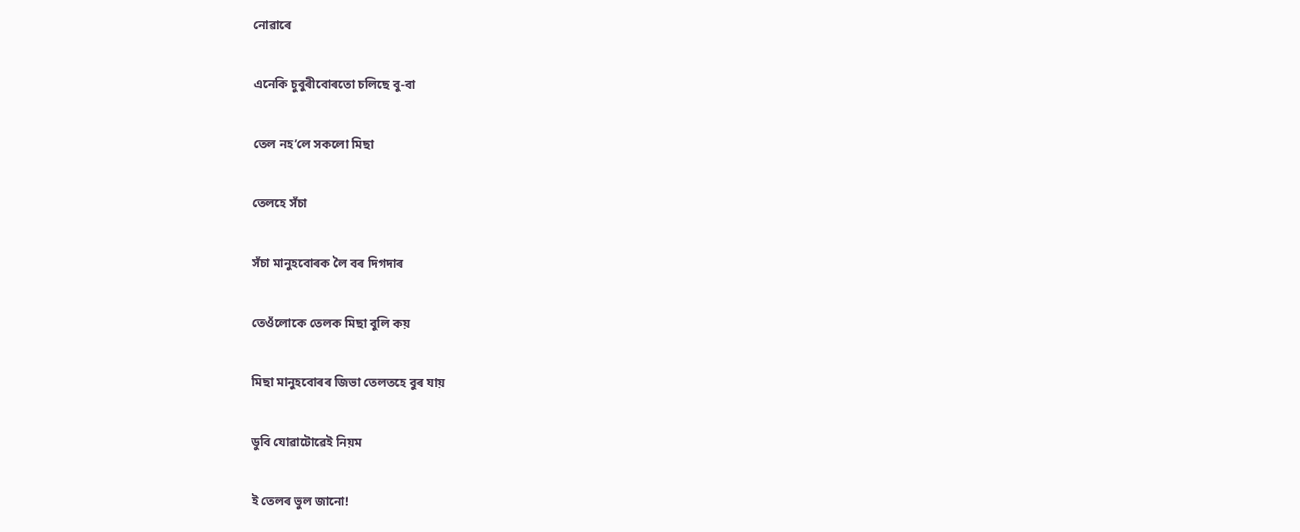নোৱাৰে

এনেকি চুবুৰীবোৰতো চলিছে বু-বা

তেল নহ’লে সকলো মিছা

তেলহে সঁচা

সঁচা মানুহবোৰক লৈ বৰ দিগদাৰ

তেওঁলোকে তেলক মিছা বুলি কয়

মিছা মানুহবোৰৰ জিভা তেলতহে বুৰ যায়

ডুবি যোৱাটোৱেই নিয়ম

ই তেলৰ ভুল জানো!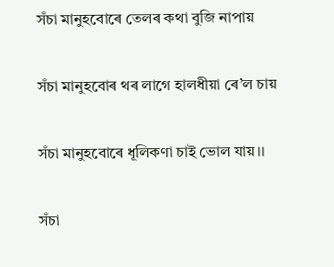সঁচা মানুহবোৰে তেলৰ কথা বুজি নাপায়

সঁচা মানুহবোৰ থৰ লাগে হালধীয়া ৰে’ল চায়

সঁচা মানুহবোৰে ধূলিকণা চাই ভোল যায়।।

সঁচা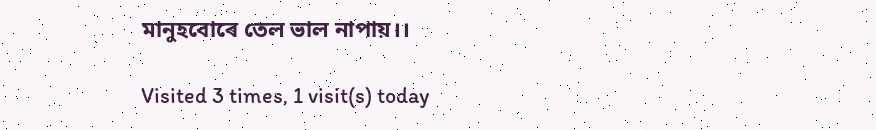মানুহবোৰে তেল ভাল নাপায়।।

Visited 3 times, 1 visit(s) today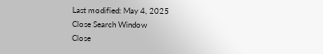Last modified: May 4, 2025
Close Search Window
Close